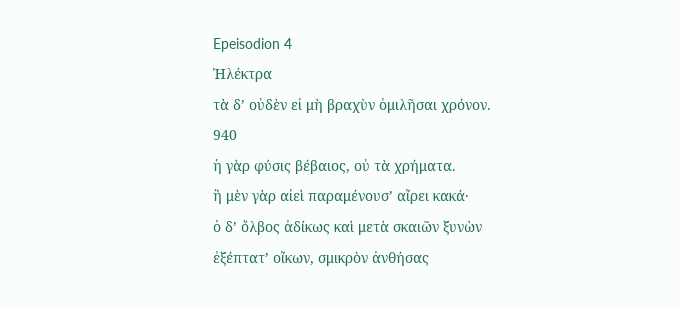Epeisodion 4
Ἠλέκτρα
τὰ δʼ οὐδὲν εἰ μὴ βραχὺν ὁμιλῆσαι χρόνον.
940
ἡ γὰρ φύσις βέβαιος, οὐ τὰ χρήματα.
ἣ μὲν γὰρ αἰεὶ παραμένουσʼ αἴρει κακά·
ὁ δʼ ὄλβος ἀδίκως καὶ μετὰ σκαιῶν ξυνὼν
ἐξέπτατʼ οἴκων, σμικρὸν ἀνθήσας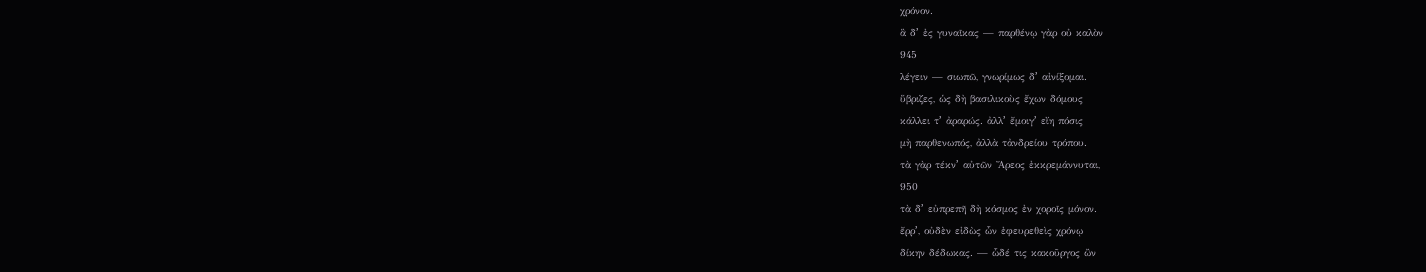χρόνον.
ἃ δʼ ἐς γυναῖκας — παρθένῳ γὰρ οὐ καλὸν
945
λέγειν — σιωπῶ, γνωρίμως δʼ αἰνίξομαι.
ὕβριζες, ὡς δὴ βασιλικοὺς ἔχων δόμους
κάλλει τʼ ἀραρώς. ἀλλʼ ἔμοιγʼ εἴη πόσις
μὴ παρθενωπός, ἀλλὰ τἀνδρείου τρόπου.
τὰ γὰρ τέκνʼ αὐτῶν Ἄρεος ἐκκρεμάννυται,
950
τὰ δʼ εὐπρεπῆ δὴ κόσμος ἐν χοροῖς μόνον.
ἔρρʼ, οὐδὲν εἰδὼς ὧν ἐφευρεθεὶς χρόνῳ
δίκην δέδωκας. — ὧδέ τις κακοῦργος ὢν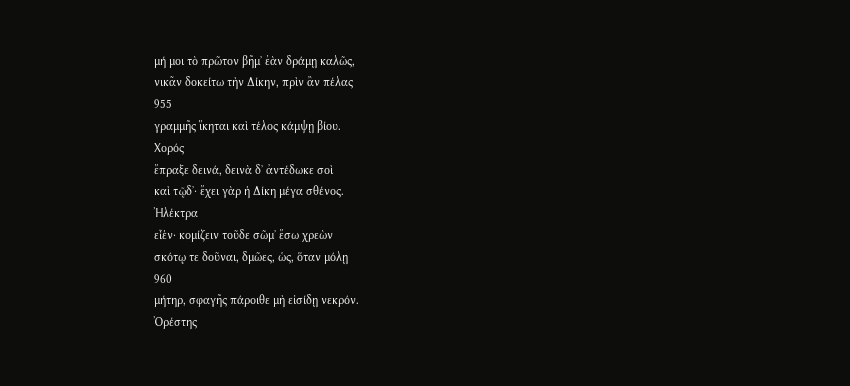μή μοι τὸ πρῶτον βῆμʼ ἐὰν δράμῃ καλῶς,
νικᾶν δοκείτω τὴν Δίκην, πρὶν ἂν πέλας
955
γραμμῆς ἵκηται καὶ τέλος κάμψῃ βίου.
Χορός
ἔπραξε δεινά, δεινὰ δʼ ἀντέδωκε σοὶ
καὶ τῷδʼ· ἔχει γὰρ ἡ Δίκη μέγα σθένος.
Ἠλέκτρα
εἶἑν· κομίζειν τοῦδε σῶμʼ ἔσω χρεὼν
σκότῳ τε δοῦναι, δμῶες, ὡς, ὅταν μόλῃ
960
μήτηρ, σφαγῆς πάροιθε μὴ εἰσίδῃ νεκρόν.
Ὀρέστης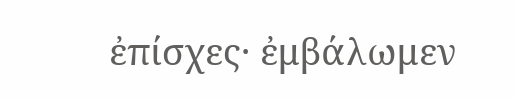ἐπίσχες· ἐμβάλωμεν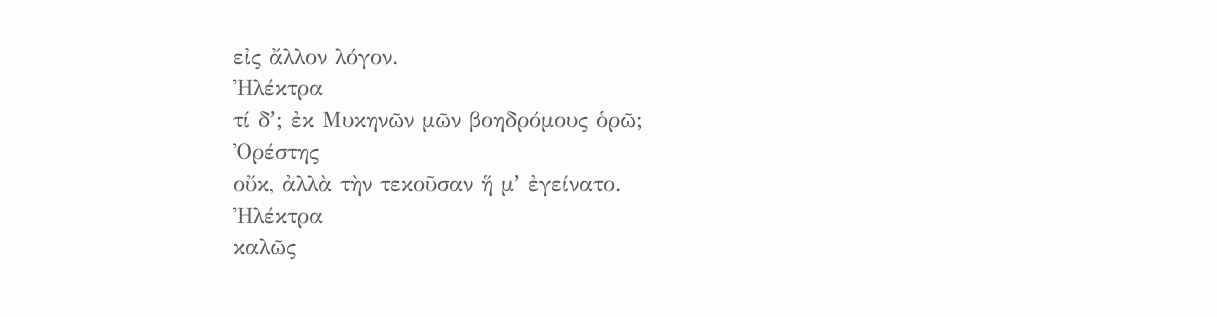εἰς ἄλλον λόγον.
Ἠλέκτρα
τί δʼ; ἐκ Μυκηνῶν μῶν βοηδρόμους ὁρῶ;
Ὀρέστης
οὔκ, ἀλλὰ τὴν τεκοῦσαν ἥ μʼ ἐγείνατο.
Ἠλέκτρα
καλῶς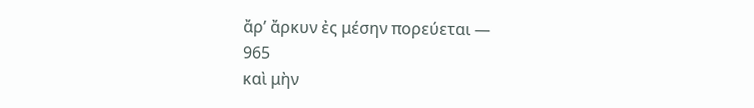ἄρʼ ἄρκυν ἐς μέσην πορεύεται —
965
καὶ μὴν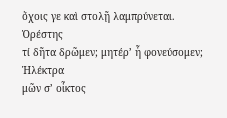ὄχοις γε καὶ στολῇ λαμπρύνεται.
Ὀρέστης
τί δῆτα δρῶμεν; μητέρʼ ἦ φονεύσομεν;
Ἠλέκτρα
μῶν σʼ οἶκτος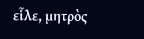εἷλε, μητρὸς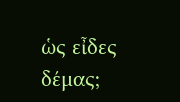ὡς εἶδες δέμας;